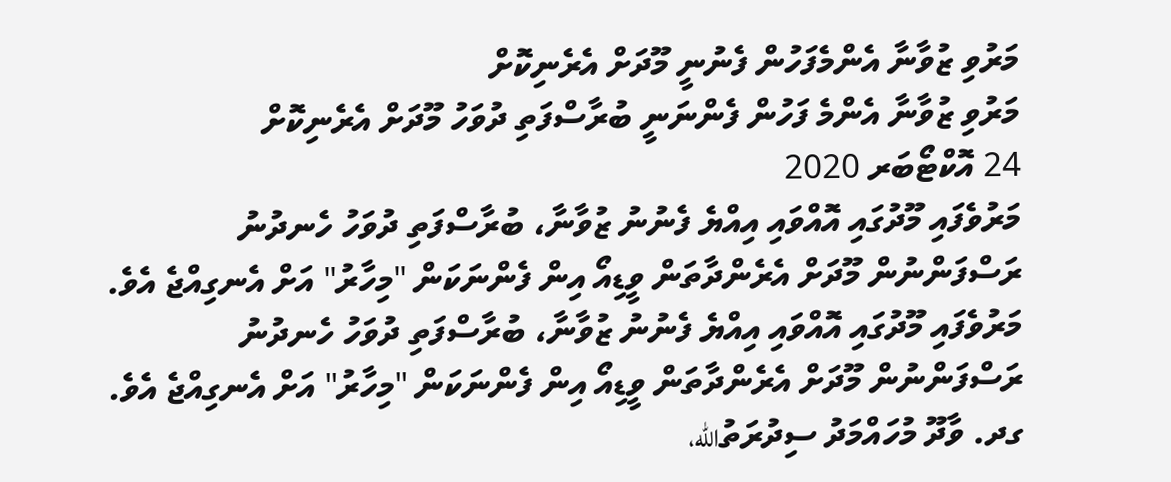މަރުވި ޒުވާނާ އެންމެފަހުން ފެނުނީ މޫދަށް އެރެނިކޮށް
މަރުވި ޒުވާނާ އެންމެ ފަހުން ފެންނަނީ ބުރާސްފަތި ދުވަހު މޫދަށް އެރެނިކޮށް
24 އޮކްޓޯބަރ 2020
މަރުވެފައި މޫދުގައި އޮއްވައި އިއްޔެ ފެނުނު ޒުވާނާ، ބުރާސްފަތި ދުވަހު ހެނދުނު ރަސްފަންނުން މޫދަށް އެރެންދާތަން ވީޑިއޯ އިން ފެންނަކަން "މިހާރު" އަށް އެނގިއްޖެ އެވެ.
މަރުވެފައި މޫދުގައި އޮއްވައި އިއްޔެ ފެނުނު ޒުވާނާ، ބުރާސްފަތި ދުވަހު ހެނދުނު ރަސްފަންނުން މޫދަށް އެރެންދާތަން ވީޑިއޯ އިން ފެންނަކަން "މިހާރު" އަށް އެނގިއްޖެ އެވެ.
ގދ. ވާދޫ މުހައްމަދު ސިދުރަތުالله،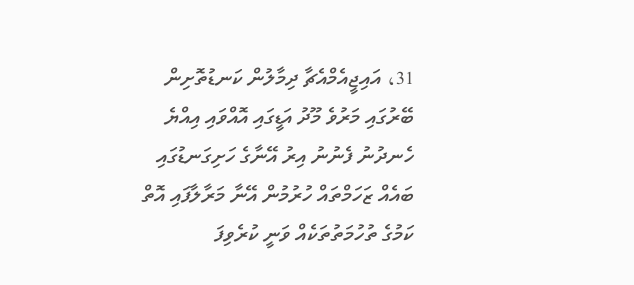31، އައިޖީއެމްއެޗާ ދިމާލުން ކަނޑުތޮށިން ބޭރުގައި މަރުވެ މޫދު އަޑީގައި އޮއްވައި އިއްޔެ ހެނދުނު ފެނުނު އިރު އޭނާގެ ހަށިގަނޑުގައި ބައެއް ޒަހަމްތައް ހުރުމުން އޭނާ މަރާލާފައި އޮތް ކަމުގެ ތުހުމަތުތަކެއް ވަނީ ކުރެވިފަ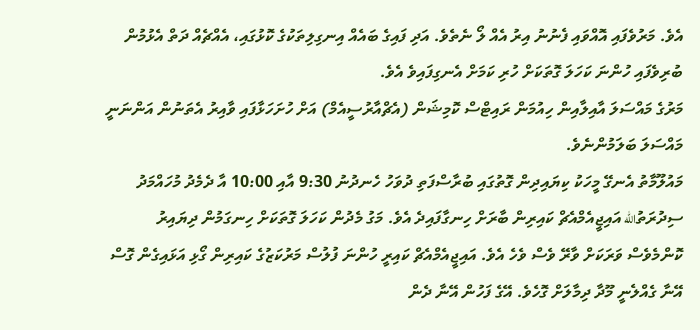އެވެ. މަރުވެފައި އޮއްވައި ފެނުނު އިރު އެއް ލޯ ނެތެވެ. އަދި ފައިގެ ބައެއް އިނގިލިތަކުގެ ކޮޅުގައި، އެއްޗެއް ދަތް އެޅުމުން ބުރިވެފައި ހުންނަ ކަހަލަ ގޮތަކަށް ހުރި ކަމަށް އެނގިފައިވެ އެވެ.
މަރުގެ މައްސަލަ އާއިލާއިން ހިއުމަން ރައިޓްސް ކޮމިޝަން (އެޗްއާރުސީއެމް) އަށް ހުށަހަޅާފައި ވާއިރު އެތަނުން އަންނަނީ މައްސަލަ ބަލަމުންނެވެ.
މައުލޫމާތު އެނގޭ މީހަކު ކިޔައިދިން ގޮތުގައި ބުރާސްފަތި ދުވަހު ހެނދުނު 9:30 އާއި 10:00 އާ ދެމެދު މުހައްމަދު ސިދުރަތުالله އައިޖީއެމްއެޗް ކައިރިން ބާރަށް ހިނގާފައިދެ އެވެ. މަގު މެދުން ކަހަލަ ގޮތަކަށް ހިނގަމުން ދިޔައިރު ކޮންމެވެސް ވަރަކަށް ވާރޭ ވެސް ވެހެ އެވެ. އައިޖީއެމްއެޗް ކައިރީ ހުންނަ ފުލުސް މަރުކަޒުގެ ކައިރިން ގޯޅި އަޅައިގެން ގޮސް އޭނާ ގެއްލެނީ މޫދާ ދިމާލަށް ގޮހެވެ. އޭގެ ފަހުން އޭނާ ދެން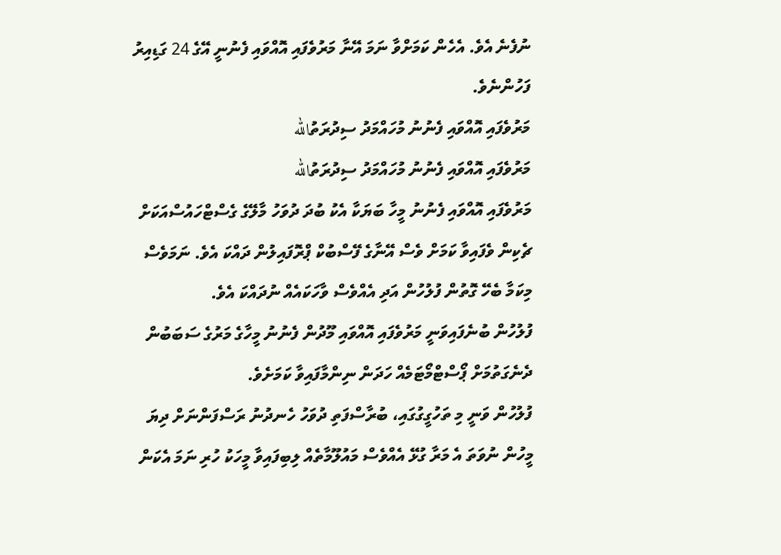ނުފެނެ އެވެ. އެހެން ކަމަށްވާ ނަމަ އޭނާ މަރުވެފައި އޮއްވައި ފެނުނީ އޭގެ 24 ގަޑިއިރު ފަހުންނެވެ.
މަރުވެފައި އޮއްވައި ފެނުނު މުހައްމަދު ސިދުރަތުالله
މަރުވެފައި އޮއްވައި ފެނުނު މުހައްމަދު ސިދުރަތުالله
މަރުވެފައި އޮއްވައި ފެނުނު މީހާ ބަޔަކާ އެކު ބުދަ ދުވަހު މާލޭގެ ގެސްޓްހައުސްއަކަށް ޗެކިން ވެފައިވާ ކަމަށް ވެސް އޭނާގެ ފޭސްބުކް ޕްރޮފައިލުން ދައްކަ އެވެ. ނަމަވެސް މިކަމާ ބެހޭ ގޮތުން ފުލުހުން އަދި އެއްވެސް ވާހަކައެއް ނުދައްކަ އެވެ.
ފުލުހުން ބުނެފައިވަނީ މަރުވެފައި އޮއްވައި މޫދުން ފެނުނު މީހާގެ މަރުގެ ސަބަބުން ދެނެގަތުމަށް ޕޯސްޓްމޯޓަމެއް ހަދަން ނިންމާފައިވާ ކަމަށެވެ.
ފުލުހުން ވަނީ މި ތަހުގީގުގައި، ބުރާސްފަތި ދުވަހު ހެނދުނު ރަސްފަންނަށް ދިޔަ މީހުން ނުވަތަ އެ މަރާ ގުޅޭ އެއްވެސް މައުލޫމާތެއް ލިބިފައިވާ މީހަކު ހުރި ނަމަ އެކަން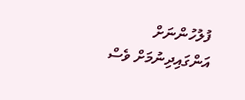ފުލުހުންނަށް އަންގައިދިނުމަށް ވެސް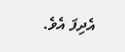އެދިފަ އެވެ.